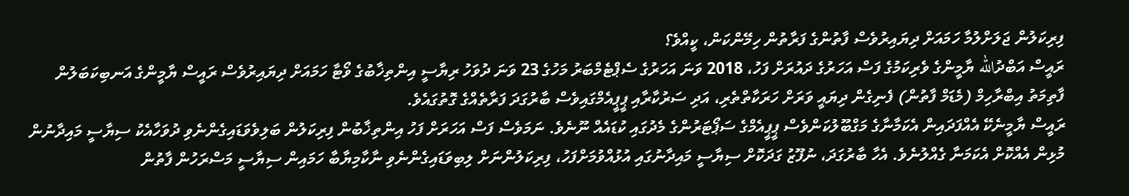ފިރިކަލުން ޖަލަށްލުމާ ހަމައަށް ދިޔައިރުވެސް ފާތުންގެ ފަރާތުން ހިމޭންކަން، ކީއްވެ؟
ރައީސް އަބްދުالله ޔާމީންގެ ވެރިކަމުގެ ފަސް އަހަރުގެ ދައުރަށް ފަހު، 2018 ވަނަ އަހަރުގެ ސެޕްޓެމްބަރު މަހުގެ 23 ވަނަ ދުވަހު ރިޔާސީ އިންތިޚާބުގެ ވޯޓާ ހަމައަށް ދިޔައިރުވެސް ރައީސް ޔާމީންގެ އަނބިކަބަލުން ފާތިމަތު އިބްރާހިމް (މެޑަމް ފާތުން) ފެނިގެން ދިޔައީ ވަރަށް ހަރަކާތްތެރި، އަދި ސަރުކާރާއި ޕީޕީއެމްގައިވެސް ބާރުގަދަ ފަރާތެއްގެ ގޮތުގައެވެ.
ރައީސް ޔާމީނެކޭ އެއްފަދައިން އެކަމާނާގެ މަގްބޫލުކަންވެސް ޕީޕީއެމްގެ ސަޕޯޓަރުންގެ މެދުގައި ކުޑައެއް ނޫނެވެ. ނަމަވެސް ފަސް އަހަރަށް ފަހު އިންތިޚާބުން ފިރިކަލުން ބަލިވެވަޑައިގެންނެވި ދުވަހާއެކު ސިޔާސީ މައިދާނުން މުޅިން އެއްކޮށް އެކަމަނާ ގެއްލުނެވެ. އެހާ ބާރުގަދަ، ނުފޫޒު ގަދަކޮށް ސިޔާސީ މައިދާނުގައި އުޅުއްވުމަށްފަހު، ފިރިކަލުންނަށް ލިބިވަޑައިގެންނެވި ނާކާމިޔާބާ ހަމައިން ސިޔާސީ މަސްރަހުން ފާތުން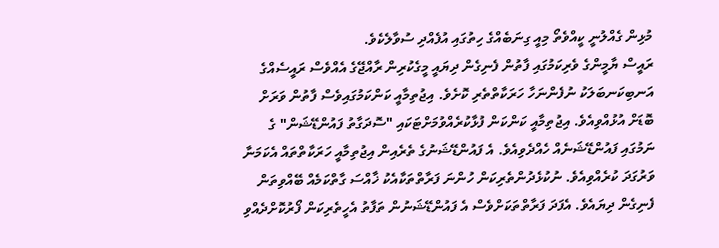މުޅިން ގެއްލުނީ ކީއްވެތޯ މިއީ ގިނަބެއްގެ ހިތުގައި އުފެއްދި ސުވާލެކެވެ.
ރައީސް ޔާމީންގެ ވެރިކަމުގައި ފާތުން ފެނިގެން ދިޔައީ މީގެކުރިން ރާއްޖޭގެ އެއްވެސް ރައީސެއްގެ އަނބިކަނބަލަކު ނުފެންނަހާ ހަރަކާތްތެރި ކޮށެވެ. އިޖުތިމާއީ ކަންކަމުގައިވެސް ފާތުން ވަރަށް ބޮޑަށް އުޅުއްވިއެވެ. އިޖުތިމާއީ ކަންކަން ފުޅާކުރެއްވުމަށްޓަކައި "ސޮދަގާތު ފައުންޑޭޝަން" ގެ ނަމުގައި ފައުންޑޭޝަނެއް ހެއްދެވިއެވެ. އެ ފައުންޑޭޝަނުގެ ތެރެއިން އިޖުތިމާއީ ހަރަކާތްތައް އެކަމަނާ ވަރުގަދަ ކުރެއްވިއެވެ. ނުކުޅެދުންތެރިކަން ހުންނަ ފަރާތްތަކާއެކު ޚާއްސަ ގާތްކަމެއް ބޭއްވިތަން ފެނިގެން ދިޔައެވެ. އެފަދަ ފަރާތްތަކަށްވެސް އެ ފައުންޑޭޝަނުން ތަފާތު އެހީތެރިކަން ފޯރުކޮށްދެއްވި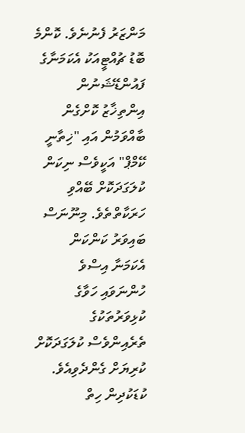މަންޒަރު ފެނުނެވެ. ކޮންމެ ބޮޑު ޗުއްޓީއަކު އެކަމަނާގެ ފައުންޑޭޝަނުން އިންތިޚާޒު ކޮށްގެން ބާއްވަމުން އައި "ޚިތާނީ ކޭމްޕް" އަކީވެސް ނިކަން ކުލަގަދަކޮށް ބޭއްވި ހަރަކާތްތެވެ. މިނޫނަސް ބައިވަރު ކަންކަން އެކަމަނާ އިސްވެ ހުންނަވައި ހަވާގެ ކުޅިވަރުތަކުގެ ތެރެއިންވެސް ކުލަގަދަކޮށް ކުރިޔަށް ގެންދެވިއެވެ. ކުޑަކުދިން ހިތް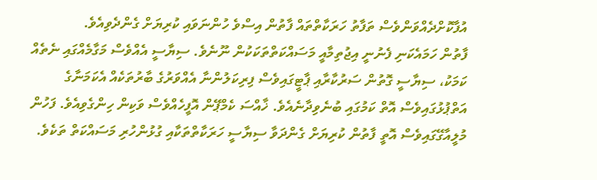އުފާކޮށްދެއްވަންވެސް ތަފާތު ހަރަކާތްތައް ފާތުން އިސްވެ ހުންނަވައި ކުރިޔަށް ގެންދެވިއެވެ.
ފާތުން ހަމައެކަނި ފެނުނީ އިޖުތިމާއީ މަސައްކަތްތަކަކުން ނޫނެވެ. ސިޔާސީ އެއްވެސް މަގާމެއްގައި ނެތެއް ކަމަކު، ސިޔާސީ ގޮތުން ސަރުކާރާއި ޕާޓީގައިވެސް ފިރިކަލުންނާ އެއްވަރުގެ ބާރުތަކެއް އެކަމަނާގެ އަތްޕުޅުގައިވެސް އޮތް ކަމުގައި ބުނެވިދާނެއެވެ. ޚާއްސަ ކެމްޕޭން އޮފީހެއްވެސް ވަކިން ހިންގެވިއެވެ. ފަހުން މުލީއާގޭގައިވެސް އޮތީ ފާތުން ކުރިޔަށް ގެންދަވާ ސިޔާސީ ހަރަކާތްތަކާއި ގުޅުންހުރި މަސައްކަތް ތަކެވެ.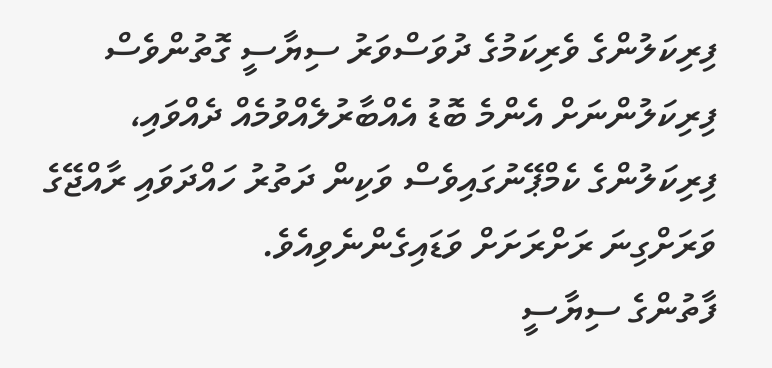ފިރިކަލުންގެ ވެރިކަމުގެ ދުވަސްވަރު ސިޔާސީ ގޮތުންވެސް ފިރިކަލުންނަށް އެންމެ ބޮޑު އެއްބާރުލެއްވުމެއް ދެއްވައި، ފިރިކަލުންގެ ކެމްޕޭނުގައިވެސް ވަކިން ދަތުރު ހައްދަވައި ރާއްޖޭގެ ވަރަށްގިނަ ރަށްރަށަށް ވަޑައިގެންނެވިއެވެ.
ފާތުންގެ ސިޔާސީ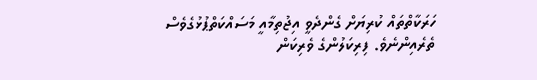ހަރަކާތްތައް ކުރިޔަށް ގެންދެވީ އިޖުތިމާއީ މަސައްކަތްޕުޅުގެވެސް ތެރެއިންނެވެ. ފިރިކަލުންގެ ވެރިކަން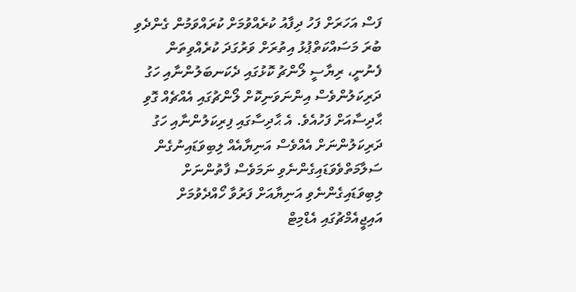ފަސް އަހަރަށް ފަހު ދިފާއު ކުރެއްވުމަށް ކުރައްވަމުން ގެންދެވި ބުރަ މަސައްކަތްޕުޅު އިތުރަށް ވަރުގަދަ ކުރެއްވިތަން ފެނުނީ، ރިޔާސީ ލޯންޗު ކޮޅުގައި ދެކަނބަލުންނާއި ހަގު ދަރިކަލުންވެސް އިންނަވަނިކޮށް ލޯންޗުގައި އެއްޗެއް ގޮވި ޙާދިސާއަށް ފަހުއެވެ. އެ ޙާދިސާގައި ފިރިކަލުންނާއި ހަގު ދަރިކަލުންނަށް އެއްވެސް އަނިޔާއެއް ލިބިވަޑައިނުގެން ސަލާމަތްވެވަޑައިގެންނެވި ނަމަވެސް ފާތުންނަށް ލިބިވަޑައިގެންނެވި އަނިޔާއަށް ފަރުވާ ހޯއްދެވުމަށް އައިޖީއެމްޗުގައި އެޑްމިޓް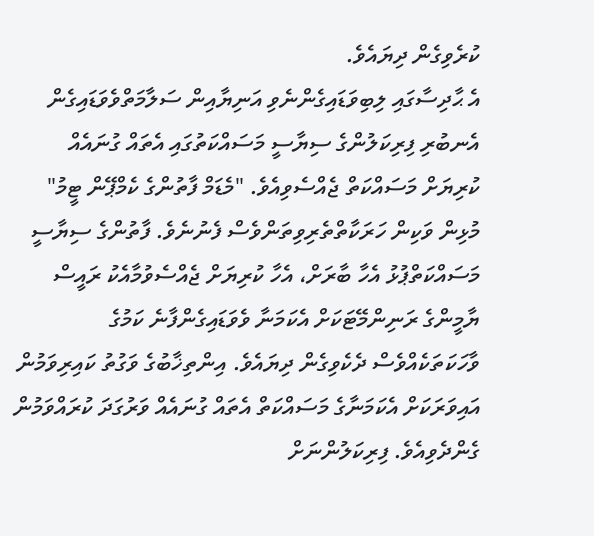ކުރެވިގެން ދިޔައެވެ.
އެ ޙާދިސާގައި ލިބިވަޑައިގެންނެވި އަނިޔާއިން ސަލާމަތްވެވަޑައިގެން އެނބުރި ފިރިކަލުންގެ ސިޔާސީ މަސައްކަތުގައި އެތައް ގުނައެއް ކުރިޔަށް މަސައްކަތް ޖެއްސެވިއެވެ. "މެޑަމް ފާތުންގެ ކެމްޕޭން ޓީމު" މުޅިން ވަކިން ހަރަކާތްތެރިވިތަންވެސް ފެނުނެވެ. ފާތުންގެ ސިޔާސީ މަސައްކަތްޕުޅު އެހާ ބާރަށް، އެހާ ކުރިޔަށް ޖެއްސެވުމާއެކު ރައީސް ޔާމީންގެ ރަނިންމޭޓަކަށް އެކަމަނާ ވެވަޑައިގެންފާނެ ކަމުގެ ވާހަކަތަކެއްވެސް ދެކެވިގެން ދިޔައެވެ. އިންތިޚާބުގެ ވަގުތު ކައިރިވަމުން އައިވަރަކަށް އެކަމަނާގެ މަސައްކަތް އެތައް ގުނައެއް ވަރުގަދަ ކުރައްވަމުން ގެންދެވިއެވެ. ފިރިކަލުންނަށް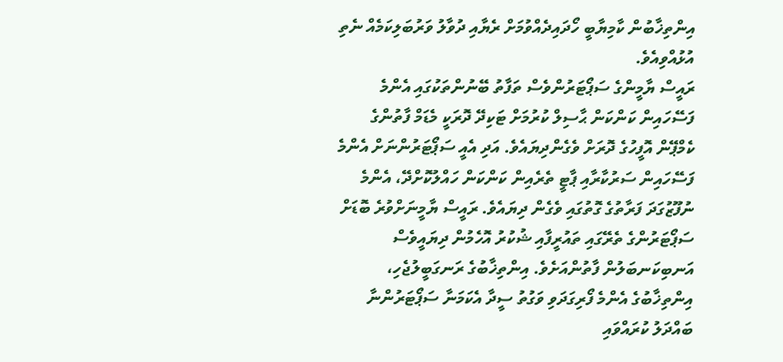އިންތިޚާބުން ކާމިޔާބީ ހޯދައިދެއްވުމަށް ރެޔާއި ދުވާލު ވަރުބަލިކަމެއް ނެތި އުޅުއްވިއެވެ.
ރައީސް ޔާމީންގެ ސަޕޯޓަރުންވެސް ތަފާތު ބޭނުންތަކުގައި އެންމެ ފަސޭހައިން ކަންކަން ޙާސިލް ކުރުމަށް ޓަކިދޭ ދޮރަކީ މެޑަމް ފާތުންގެ ކެމްޕޭން އޮފީހުގެ ދޮރަށް ވެގެންދިޔައެވެ. އަދި އެއީ ސަޕޯޓަރުންނަށް އެންމެ ފަސޭހައިން ސަރުކާރާއި ޕާޓީ ތެރެއިން ކަންކަން ހައްލުކޮށްދޭ، އެންމެ ނުފޫޒުގަދަ ފަރާތުގެ ގޮތުގައި ވެގެން ދިޔައެވެ. ރައީސް ޔާމީނަށްވުރެ ބޮޑަށް ސަޕޯޓަރުންގެ ތެރޭގައި ތައުރީފާއި ޝުކުރު އޮހެމުން ދިޔައީވެސް އަނބިކަނބަލުން ފާތުންއަށެވެ. އިންތިޚާބުގެ ރަނގަބީލުޖެހި، އިންތިޚާބުގެ އެންމެ ފޯރިގަދަވި ވަގުތު ސީދާ އެކަމަނާ ސަޕޯޓަރުންނާ ބައްދަލު ކުރައްވައި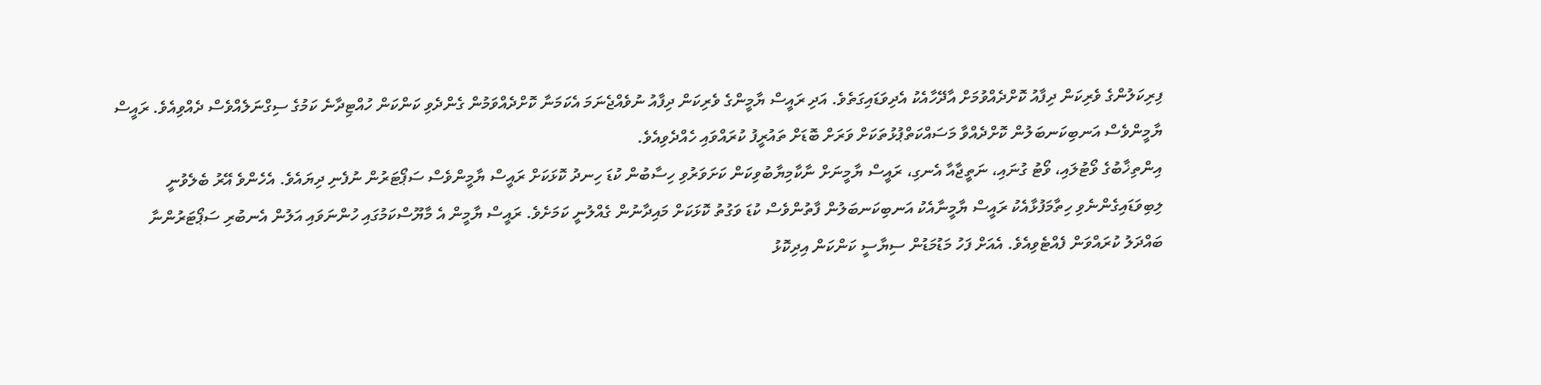ފިރިކަލުންގެ ވެރިކަން ދިފާއު ކޮށްދެއްވުމަށް އާދޭހާއެކު އެދިވަޑައިގަތެވެ. އަދި ރައީސް ޔާމީންގެ ވެރިކަން ދިފާއު ނުވެއްޖެނަމަ އެކަމަނާ ކޮށްދެއްވަމުން ގެންދެވި ކަންކަން ހުއްޓިދާނެ ކަމުގެ ސިގްނަލެއްވެސް ދެއްވިއެވެ. ރައީސް ޔާމީންވެސް އަނބިކަނބަލުން ކޮށްދެއްވާ މަސައްކަތްޕުޅުތަކަށް ވަރަށް ބޮޑަށް ތައުރީފު ކުރައްވައި ހެއްދެވިއެވެ.
އިންތިޚާބުގެ ވޯޓުލައި، ވޯޓު ގުނައި، ނަތީޖާއާ އެނގި، ރައީސް ޔާމީނަށް ނާކާމިޔާބުވިކަން ކަށަވަރުވި ހިސާބުން ކުޑަ ހިނދު ކޮޅަކަށް ރައީސް ޔާމީންވެސް ސަޕޯޓަރުން ނުފެނި ދިޔައެވެ. އެހެންވެ އޭރު ބެލެވުނީ ލިބިވަޑައިގެންނެވި ހިތާމަފުޅާއެކު ރައީސް ޔާމީނާއެކު އަނބިކަނބަލުން ފާތުންވެސް ކުޑަ ވަގުތު ކޮޅަކަށް މައިދާނުން ގެއްލުނީ ކަމަށެވެ. ރައީސް ޔާމީން އެ މާޔޫސްކަމުގައި ހުންނަވައި އަލުން އެނބުރި ސަޕޯޓަރުންނާ ބައްދަލު ކުރައްވަން ފެއްޓެވިއެވެ. އެއަށް ފަހު މަޑުމަޑުން ސިޔާސީ ކަންކަން އިދިކޮޅު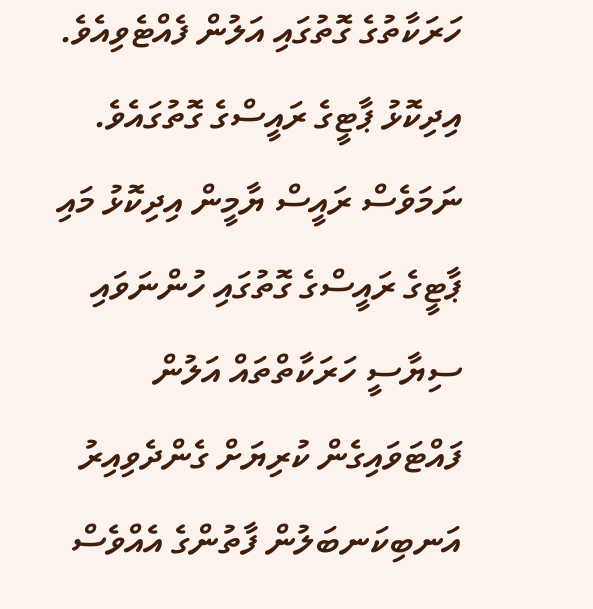ހަރަކާތުގެ ގޮތުގައި އަލުން ފެއްޓެވިއެވެ. އިދިކޮޅު ޕާޓީގެ ރައީސްގެ ގޮތުގައެވެ. ނަމަވެސް ރައީސް ޔާމީން އިދިކޮޅު މައި ޕާޓީގެ ރައީސްގެ ގޮތުގައި ހުންނަވައި ސިޔާސީ ހަރަކާތްތައް އަލުން ފައްޓަވައިގެން ކުރިޔަށް ގެންދެވިއިރު އަނބިކަނބަލުން ފާތުންގެ އެއްވެސް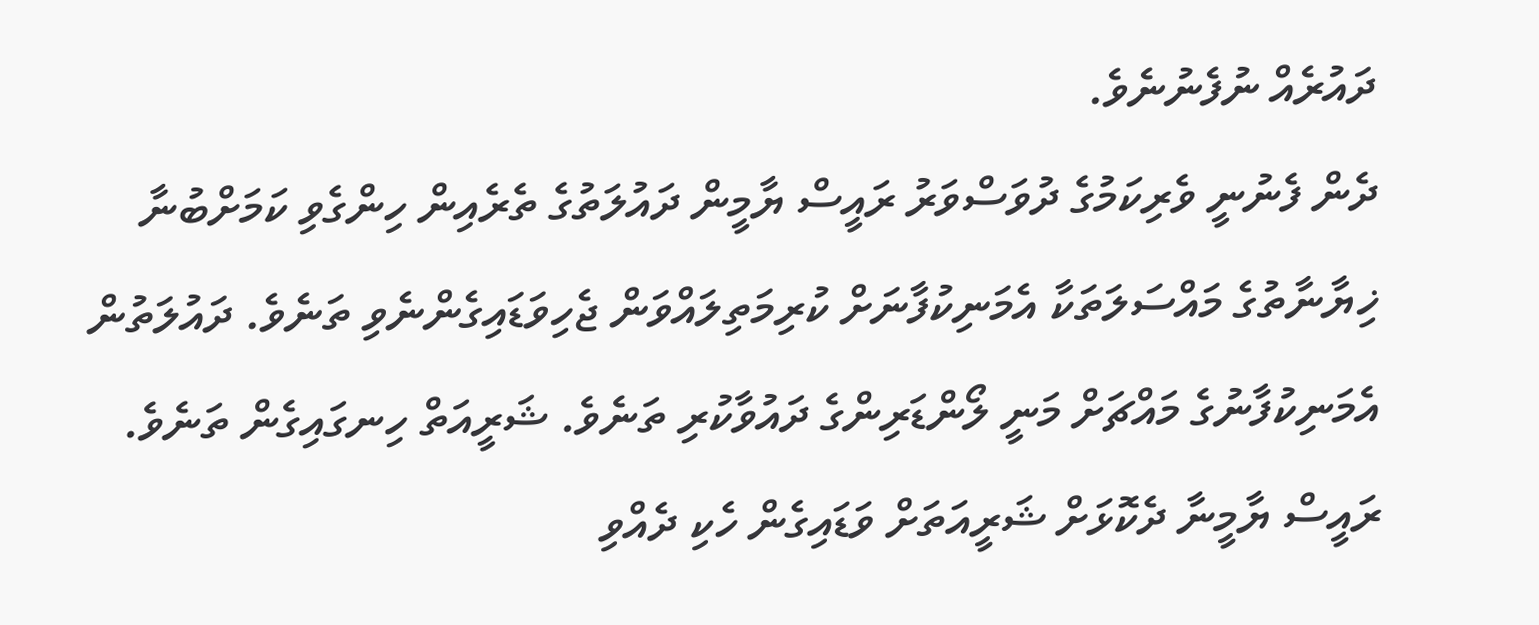ދައުރެއް ނުފެނުނެވެ.
ދެން ފެނުނީ ވެރިކަމުގެ ދުވަސްވަރު ރައީސް ޔާމީން ދައުލަތުގެ ތެރެއިން ހިންގެވި ކަމަށްބުނާ ޚިޔާނާތުގެ މައްސަލަތަކާ އެމަނިކުފާނަށް ކުރިމަތިލައްވަން ޖެހިވަޑައިގެންނެވި ތަނެވެ. ދައުލަތުން އެމަނިކުފާނުގެ މައްޗަށް މަނީ ލޯންޑަރިންގެ ދައުވާކުރި ތަނެވެ. ޝަރީއަތް ހިނގައިގެން ތަނެވެ. ރައީސް ޔާމީނާ ދެކޮޅަށް ޝަރީއަތަށް ވަޑައިގެން ހެކި ދެއްވި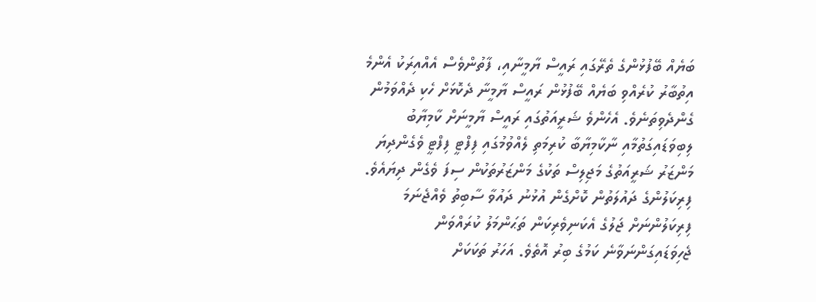ބަޔެއް ބޭފުޅުންގެ ތެރޭގައި ރައީސް ޔާމީނާއި، ފާތުންވެސް އެއްއިރަކު އެންމެ އިތުބާރު ކުރެއްވި ބަޔެއް ބޭފުޅުން ރައީސް ޔާމީނާ ދެކޮޅަށް ހެކި ދެއްވަމުން ގެންދެވިތަނެވެ. އެހެންވެ ޝަރީއަތުގައި ރައީސް ޔާމީނަށް ކާމިޔާބު ލިބިވަޑައިގަތުމާއި ނާކާމިޔާބާ ކުރިމަތި ލެއްވުމުގައި ފިފްޓީ ފިފްޓީ ވެގެންދިޔަ މަންޒަރު ޝަރީއަތުގެ މަޖިލިސް ތަކުގެ މަންޒަރުތަކުން ސިފަ ވެގެން ދިޔައެވެ.
ފިރިކަލުންގެ ދައުލަތުން ކޮށްގެން އުޅުނު ދައުވާ ސާބިތު ވެއްޖެނަމަ ފިރިކަލުންނަށް ޖަލުގެ އެކަނިވެރިކަން ތަޙަންމަލު ކުރައްވަން ޖެހިވަޑައިގަންނަވާނެ ކަމުގެ ބިރު އޮތެވެ. އަހަރު ތަކަކަށް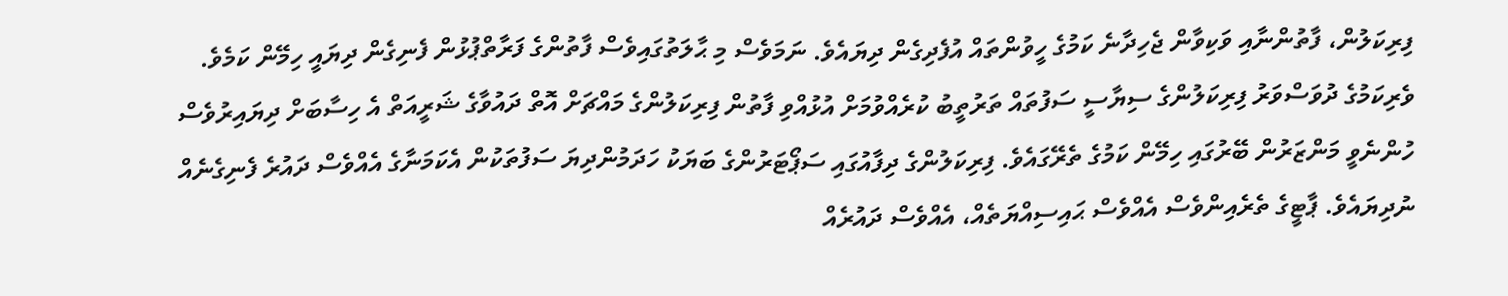ފިރިކަލުން، ފާތުންނާއި ވަކިވާން ޖެހިދާނެ ކަމުގެ ހީވުންތައް އުފެދިގެން ދިޔައެވެ. ނަމަވެސް މި ޙާލަތުގައިވެސް ފާތުންގެ ފަރާތްޕުޅުން ފެނިގެން ދިޔައީ ހިމޭން ކަމެވެ. ވެރިކަމުގެ ދުވަސްވަރު ފިރިކަލުންގެ ސިޔާސީ ސަފުތައް ތަރުތީބު ކުރެއްވުމަށް އުޅުއްވި ފާތުން ފިރިކަލުންގެ މައްޗަށް އޮތް ދައުވާގެ ޝަރީއަތް އެ ހިސާބަށް ދިޔައިރުވެސް ހުންނެވީ މަންޒަރުން ބޭރުގައި ހިމޭން ކަމުގެ ތެރޭގައެވެ. ފިރިކަލުންގެ ދިފާއުގައި ސަޕޯޓަރުންގެ ބަޔަކު ހަދަމުންދިޔަ ސަފުތަކުން އެކަމަނާގެ އެއްވެސް ދައުރެ ފެނިގެނެއް ނުދިޔައެވެ. ޕާޓީގެ ތެރެއިންވެސް އެއްވެސް ޙައިސިއްޔަތެއް، އެއްވެސް ދައުރެއް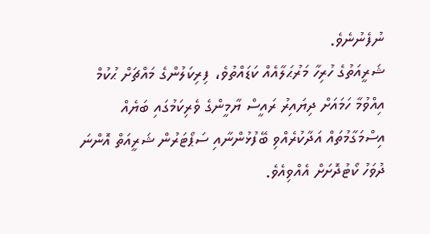ނުފެނުނެވެ.
ޝަރީއަތުގެ ހުރިހާ މަރުޙަލާއެއް ކަޑައްތުވެ، ފިރިކަލުންގެ މައްޗަށް ޙުކުމް އިއްވުމާ ހަމައަށް ދިޔައިރު ރައީސް ޔާމީންގެ ވެރިކަމުގައި ބަޔެއް އިސްމަގާމުތައް އަދާކުރެއްވި ބޭފުޅުންނާއި ސަޕޯޓަރުން ޝަރީއަތް އޮންނަ ދުވަހު ކޯޓުދޮށަށް އެއްވިއެވެ.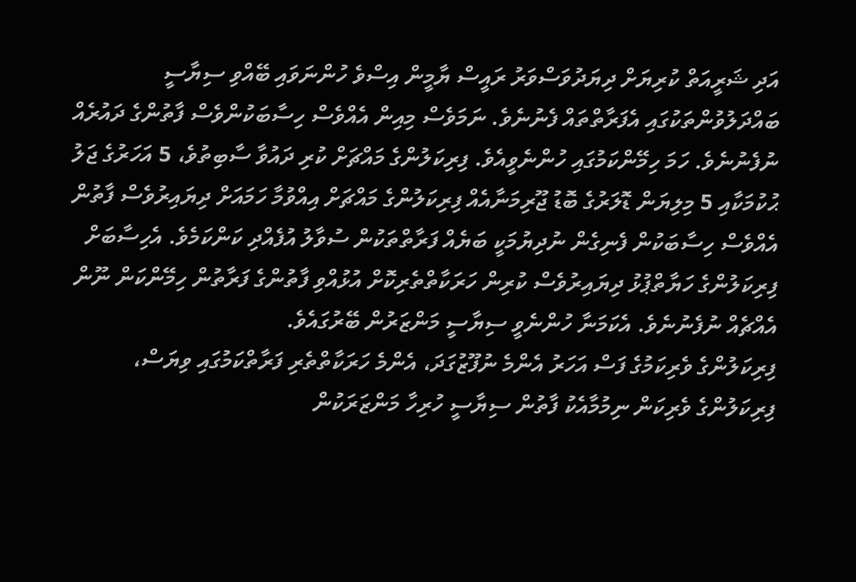އަދި ޝަރީއަތް ކުރިޔަށް ދިޔަދުވަސްވަރު ރައީސް ޔާމީން އިސްވެ ހުންނަވައި ބޭއްވި ސިޔާސީ ބައްދަލުވުންތަކުގައި އެފަރާތްތައް ފެނުނެވެ. ނަމަވެސް މިއިން އެއްވެސް ހިސާބަކުންވެސް ފާތުންގެ ދައުރެއް ނުފެނުނެވެ. ހަމަ ހިމޭންކަމުގައި ހުންނެވީއެވެ. ފިރިކަލުންގެ މައްޗަށް ކުރި ދައުވާ ސާބިތުވެ، 5 އަހަރުގެ ޖަލު ޙުކުމަކާއި 5 މިލިޔަން ޑޮލަރުގެ ބޮޑު ޖޫރިމަނާއެއް ފިރިކަލުންގެ މައްޗަށް އިއްވުމާ ހަމައަށް ދިޔައިރުވެސް ފާތުން އެއްވެސް ހިސާބަކުން ފެނިގެން ނުދިޔުމަކީ ބަޔެއް ފަރާތްތަކުން ސުވާލު އުފެއްދި ކަންކަމެވެ. އެހިސާބަށް ފިރިކަލުންގެ ހަޔާތްޕުޅު ދިޔައިރުވެސް ކުރިން ހަރަކާތްތެރިކޮށް އުޅުއްވި ފާތުންގެ ފަރާތުން ހިމޭންކަން ނޫން އެއްޗެއް ނުފެނުނެވެ. އެކަމަނާ ހުންނެވީ ސިޔާސީ މަންޒަރުން ބޭރުގައެވެ.
ފިރިކަލުންގެ ވެރިކަމުގެ ފަސް އަހަރު އެންމެ ނުފޫޒުގަދަ، އެންމެ ހަރަކާތްތެރި ފަރާތްކަމުގައި ވިޔަސް، ފިރިކަލުންގެ ވެރިކަން ނިމުމާއެކު ފާތުން ސިޔާސީ ހުރިހާ މަންޒަރަކުން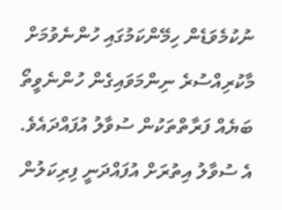ނުކުމެވަޑެން ހިމޭންކަމުގައި ހުންނެވުމަށް މާކުރިއްސުރެ ނިންމަވައިގެން ހުންނެވީތޯ ބަޔެއް ފަރާތްތަކުން ސުވާލު އުފައްދައެވެ. އެ ސުވާލު އިތުރަށް އުފައްދަނީ ފިރިކަލުން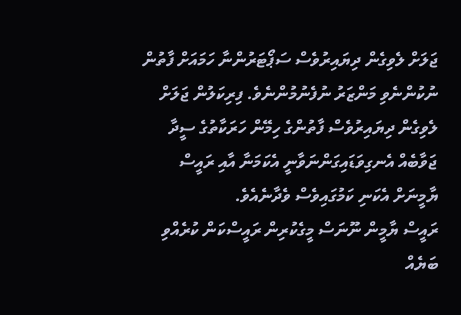ޖަލަށް ލެވިގެން ދިޔައިރުވެސް ސަޕޯޓަރުންނާ ހަމައަށް ފާތުން ނުކުންނެވި މަންޒަރު ނުފެނުމުންނެވެ. ފިރިކަލުން ޖަލަށް ލެވިގެން ދިޔައިރުވެސް ފާތުންގެ ހިމޭން ހަރަކާތުގެ ސީދާ ޖަވާބެއް އެނގިވަޑައިގަންނަވާނީ އެކަމަނާ އާއި ރައީސް ޔާމީނަށް އެކަނި ކަމުގައިވެސް ވެދާނެއެވެ.
ރައީސް ޔާމީން ނޫނަސް މީގެކުރިން ރައީސްކަން ކުރެއްވި ބަޔެއް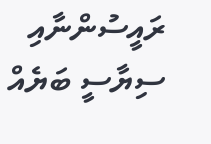ރައީސުންނާއި ސިޔާސީ ބަޔެއް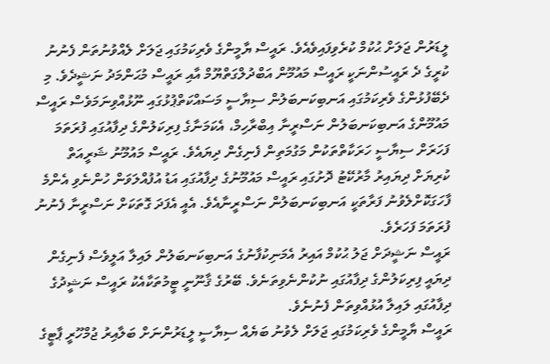ލީޑަރުން ޖަލަށް ޙުކުމް ކުރެވިފައިވެއެވެ. ރައީސް ޔާމީންގެ ވެރިކަމުގައި ޖަލަށް ލެއްވުނުތަން ފެނުނު ކުރީގެ ދެ ރައީސުންނަކީ ރައީސް މައުމޫން އަބްދުލްގަތްޔޫމް އާއި ރައީސް މުޙަންމަދު ނަޝީދެވެ. މި ދެބޭފުޅުންގެ ވެރިކަމުގައި އަނބިކަނބަލުން ސިޔާސީ މަސައްކަތްޕުޅުގައި ނޫޅުއްވިނަމަވެސް ރައީސް މައުމޫންގެ އަނބިކަނބަލުން ނަސްރީނާ އިބްރާހިމް، އެކަމަނާގެ ފިރިކަލުންގެ ދިފާއުގައި ފުރަތަމަ ފަހަރަށް ސިޔާސީ ހަރަކާތްތަކުން މަގުމަތިން ފެނިގެން ދިޔައެވެ. ރައީސް މައުމޫނު ޝަރީއަތް ކުރިޔަށް ދިޔައިރު މާރުކޭޓު ދޮށުގައި ރައީސް މައުމޫނުގެ ދިފާއުގައި އަޑު އުފުއްލަވަން ހުންނެވި އެންމެ ފާހަގަކޮށްލެވުނު ފަރާތަކީ އަނބިކަނބަލުން ނަސްރީނާއެވެ. އެއީ އެފަދަ ގޮތަކަށް ނަސްރީނާ ފެނުނު ފުރަތަމަ ފަހަރެވެ.
ރައީސް ނަޝީދަށް ޖަލު ޙުކުމް އައިރު އެމަނިކުފާނުގެ އަނބިކަނބަލުން ލައިލާ އަލީވެސް ފެނިގެން ދިޔައީ ފިރިކަލުންގެ ދިފާއުގައި ނުކުންނެވިތަނެވެ. ބޭރުގެ ޤާނޫނީ ޓީމުތަކާއެކު ރައީސް ނަޝީދުގެ ދިފާއުގައި ލައިލާ އުޅުއްވިތަން ފެނުނެވެ.
ރައީސް ޔާމީންގެ ވެރިކަމުގައި ޖަލަށް ލެވުނު ބަޔެއް ސިޔާސީ ލީޑަރުންނަށް ބަލާއިރު ޖުމްހޫރީ ޕާޓީގެ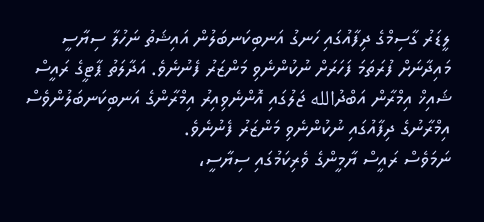ލީޑަރު ގާސިމްގެ ދިފާއުގައި ހަނގު އަނބިކަނބަލުން އައިޝަތު ނަހުލާ ސިޔާސީ މައިދާނަށް ފުރަތަމަ ފަހަރަށް ނުކުންނެވި މަންޒަރު ފެނުނެވެ. އަދާލަތު ޕާޓީގެ ރައީސް ޝައިޚް އިމްރާން އަބްދުالله ޖަލުގައި އޮންނެވިއިރު އިމްރާންގެ އަނބިކަނބަލުންވެސް އިމްރާނުގެ ދިފާއުގައި ނުކުންނެވި މަންޒަރު ފެނުނެވެ.
ނަމަވެސް ރައީސް ޔާމީންގެ ވެރިކަމުގައި ސިޔާސީ،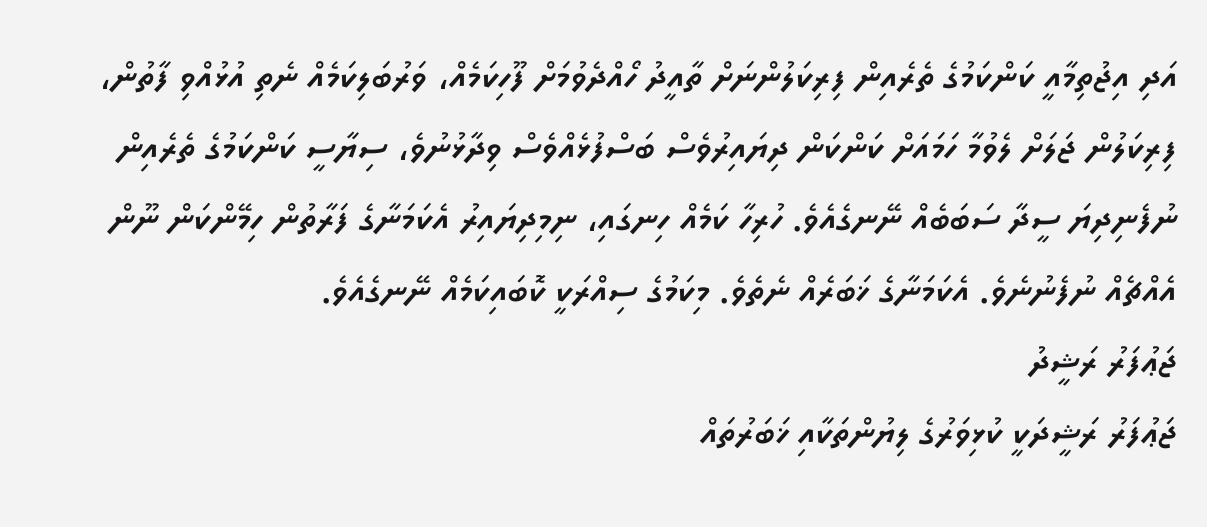އަދި އިޖުތިމާއީ ކަންކަމުގެ ތެރެއިން ފިރިކަލުންނަށް ތާއީދު ހޯއްދެވުމަށް ފޫހިކަމެއް، ވަރުބަލިކަމެއް ނެތި އުޅުއްވި ފާތުން، ފިރިކަލުން ޖަލަށް ލެވުމާ ހަމައަށް ކަންކަން ދިޔައިރުވެސް ބަސްފުޅެއްވެސް ވިދާޅުނުވެ، ސިޔާސީ ކަންކަމުގެ ތެރެއިން ނުފެނިދިޔަ ސީދާ ސަބަބެއް ނޭނގެއެވެ. ހުރިހާ ކަމެއް ހިނގައި، ނިމިދިޔައިރު އެކަމަނާގެ ފަރާތުން ހިމޭންކަން ނޫން އެއްޗެއް ނުފެނުނެވެ. އެކަމަނާގެ ޚަބަރެއް ނެތެވެ. މިކަމުގެ ސިއްރަކީ ކޮބައިކަމެއް ނޭނގެއެވެ.
ޖަޢުފަރު ރަޝީދު
ޖަޢުފަރު ރަޝީދަކީ ކުޅިވަރުގެ ލިޔުންތަކާއި ޚަބަރުތައް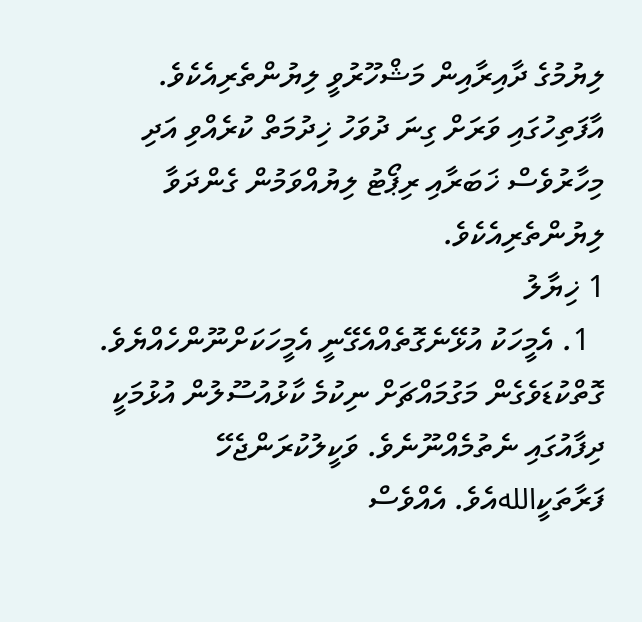ލިޔުމުގެ ދާއިރާއިން މަޝްހޫރުވީ ލިޔުންތެރިއެކެވެ. އާފަތިހުގައި ވަރަށް ގިނަ ދުވަހު ޚިދުމަތް ކުރެއްވި އަދި މިހާރުވެސް ޚަބަރާއި ރިޕޯޓު ލިޔުއްވަމުން ގެންދަވާ ލިޔުންތެރިއެކެވެ.
1 ޚިޔާލު
  1. އެމީހަކު އުޅޭނެގޮތެއްއެގޭނީ އެމީހަކަށްނޫންހެއްޔެވެ. ގޮތްކުޑަވެގެން މަގުމައްޗަށް ނިކުމެ ކާޅުއުސޫލުން އުޅުމަކީ ދިފާއުގައި ނެތުމެއްނޫނެވެ. ވަކީލުކުރަންޖެހޭ ފަރާތަކީاللهއެވެ. އެއްވެސް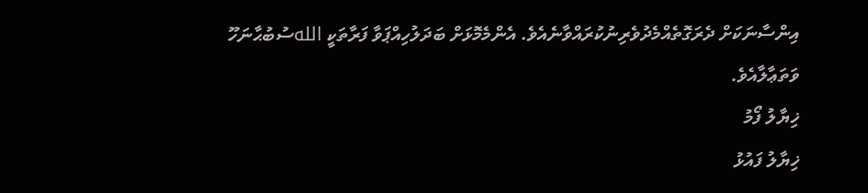އިންސާނަކަށް ދެރަގޮތެއްމެދުވެރިނުކުރައްވާނެއެވެ. އެންމެމޮޅަށް ބަދަލުހިއްޕަވާ ފަރާތަކީ اللهސުބުޙާނަހޫ ވަތަޢާލާއެވެ.
ޚިޔާލު ފޯމު
ޚިޔާލު ފައުޅު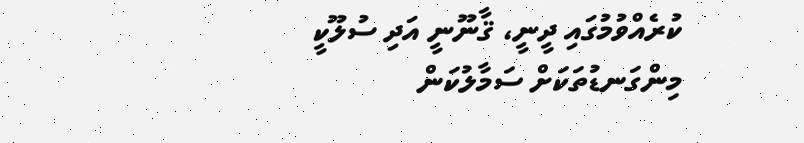ކުރެއްވުމުގައި ދީނީ، ޤާނޫނީ އަދި ސުލޫކީ މިންގަނޑުތަކަށް ސަމާލުކަން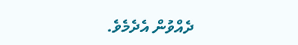ދެއްވުން އެދެމެވެ.